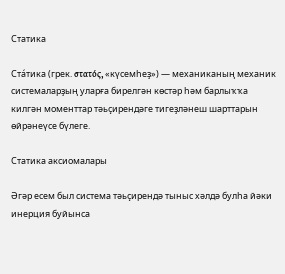Статика

Ста́тика (грек. στατός, «күсемһеҙ») — механиканың механик системаларҙың уларға бирелгән көстәр һәм барлыҡҡа килгән моменттар тәьҫирендәге тигеҙләнеш шарттарын өйрәнеүсе бүлеге.

Статика аксиомалары

Әгәр есем был система тәьҫирендә тыныс хәлдә булһа йәки инерция буйынса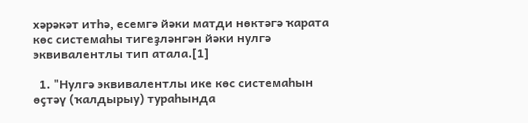хәрәкәт итһә, есемгә йәки матди нөктәгә ҡарата көс системаһы тигеҙләнгән йәки нулгә эквивалентлы тип атала.[1]

  1. "Нулгә эквивалентлы ике көс системаһын өҫтәү (ҡалдырыу) тураһында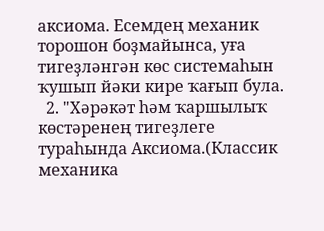аксиома. Есемдең механик торошон боҙмайынса, уға тигеҙләнгән көс системаһын ҡушып йәки кире ҡағып була.
  2. "Хәрәкәт һәм ҡаршылыҡ көстәренең тигеҙлеге тураһында Аксиома.(Классик механика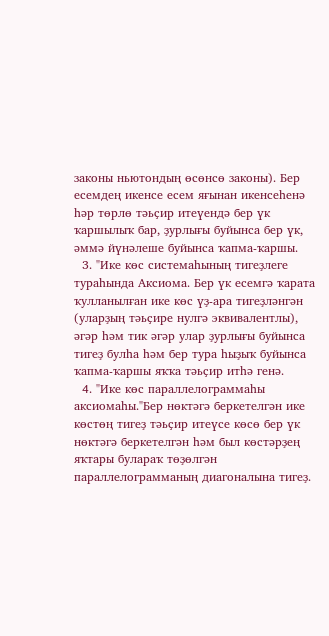законы ньютондың өсөнсө законы). Бер есемдең икенсе есем яғынан икенсеһенә һәр төрлө тәьҫир итеүендә бер үк ҡаршылыҡ бар, ҙурлығы буйынса бер үк, әммә йүнәлеше буйынса ҡапма-ҡаршы.
  3. "Ике көс системаһының тигеҙлеге тураһында Аксиома. Бер үк есемгә ҡарата ҡулланылған ике көс үҙ-ара тигеҙләнгән (уларҙың тәьҫире нулгә эквивалентлы), әгәр һәм тик әгәр улар ҙурлығы буйынса тигеҙ булһа һәм бер тура һыҙыҡ буйынса ҡапма-ҡаршы яҡҡа тәьҫир итһә генә.
  4. "Ике көс параллелограммаһы аксиомаһы."Бер нөктәгә беркетелгән ике көстөң тигеҙ тәьҫир итеүсе көсө бер үк нөктәгә беркетелгән һәм был көстәрҙең яҡтары булараҡ төҙөлгән параллелограмманың диагоналына тигеҙ.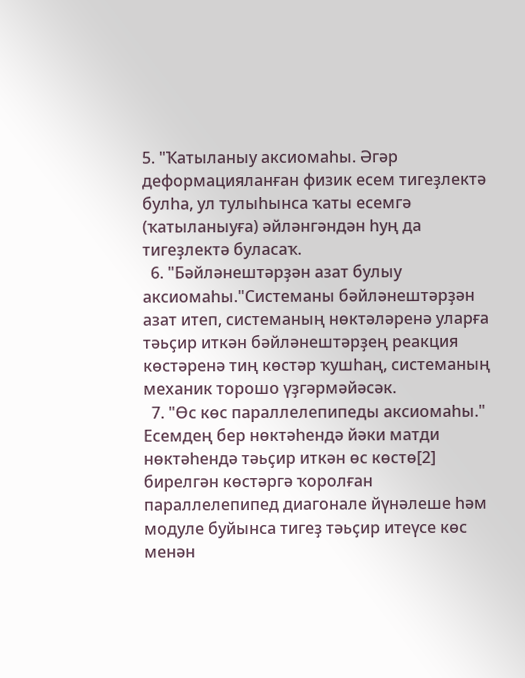5. "Ҡатыланыу аксиомаһы. Әгәр деформацияланған физик есем тигеҙлектә булһа, ул тулыһынса ҡаты есемгә (ҡатыланыуға) әйләнгәндән һуң да тигеҙлектә буласаҡ.
  6. "Бәйләнештәрҙән азат булыу аксиомаһы."Системаны бәйләнештәрҙән азат итеп, системаның нөктәләренә уларға тәьҫир иткән бәйләнештәрҙең реакция көстәренә тиң көстәр ҡушһаң, системаның механик торошо үҙгәрмәйәсәк.
  7. "Өс көс параллелепипеды аксиомаһы." Есемдең бер нөктәһендә йәки матди нөктәһендә тәьҫир иткән өс көстө[2] бирелгән көстәргә ҡоролған параллелепипед диагонале йүнәлеше һәм модуле буйынса тигеҙ тәьҫир итеүсе көс менән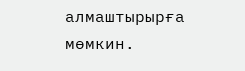алмаштырырға мөмкин.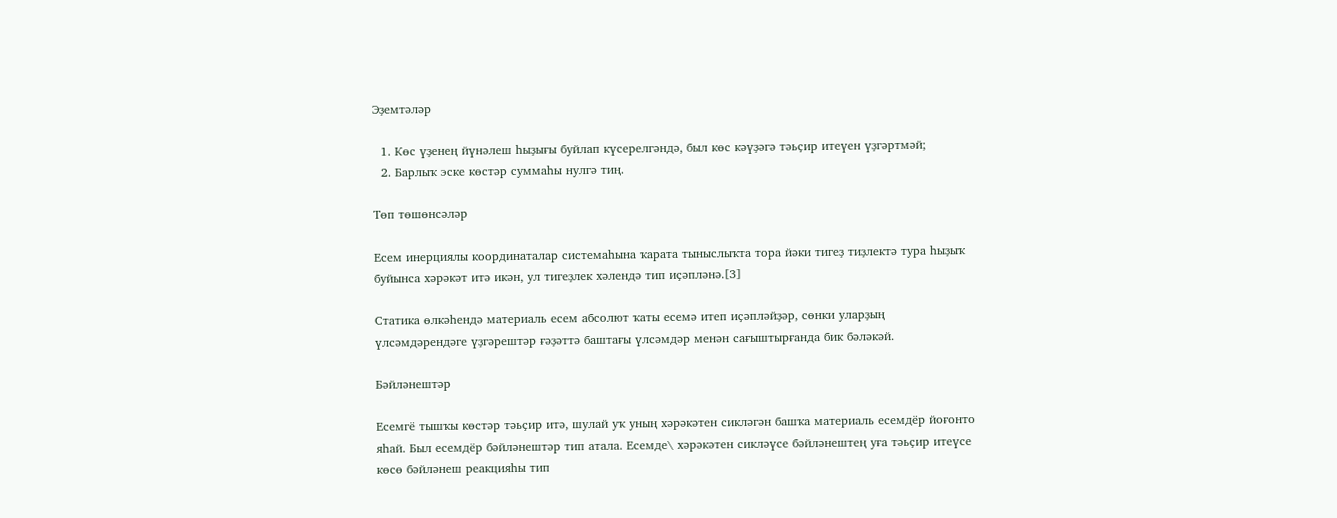Эҙемтәләр

  1. Көс үҙенең йүнәлеш һыҙығы буйлап күсерелгәндә, был көс кәүҙәгә тәьҫир итеүен үҙгәртмәй;
  2. Барлыҡ эске көстәр суммаһы нулгә тиң.

Төп төшөнсәләр

Есем инерциялы координаталар системаһына ҡарата тыныслыҡта тора йәки тигеҙ тиҙлектә тура һыҙыҡ буйынса хәрәкәт итә икән, ул тигеҙлек хәлендә тип иҫәпләнә.[3]

Статика өлкәһендә материаль есем абсолют ҡаты есемә итеп иҫәпләйҙәр, сөнки уларҙың үлсәмдәрендәге үҙгәрештәр ғәҙәттә баштағы үлсәмдәр менән сағыштырғанда бик бәләкәй.

Бәйләнештәр

Есемгё тышҡы көстәр тәьҫир итә, шулай уҡ уның хәрәкәтен сикләгән башҡа материаль есемдёр йоғонто яһай. Был есемдёр бәйләнештәр тип атала. Есемде\ хәрәкәтен сикләүсе бәйләнештең уға тәьҫир итеүсе көсө бәйләнеш реакцияһы тип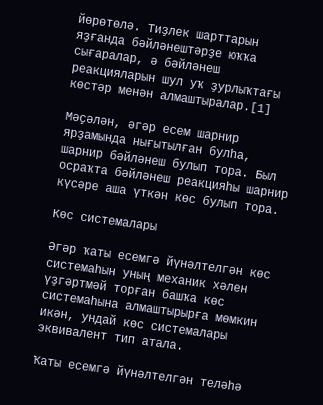йөрөтөлә. Тиҙлек шарттарын яҙғанда бәйләнештәрҙе юҡҡа сығаралар, ә бәйләнеш реакцияларын шул уҡ ҙурлыҡтағы көстәр менән алмаштыралар.[1]

Мәҫәлән, әгәр есем шарнир ярҙамында нығытылған булһа, шарнир бәйләнеш булып тора. Был осраҡта бәйләнеш реакцияһы шарнир күсәре аша үткән көс булып тора.

Көс системалары

Әгәр ҡаты есемгә йүнәлтелгән көс системаһын уның механик хәлен үҙгәртмәй торған башҡа көс системаһына алмаштырырға мөмкин икән, ундай көс системалары эквивалент тип атала.

Ҡаты есемгә йүнәлтелгән теләһә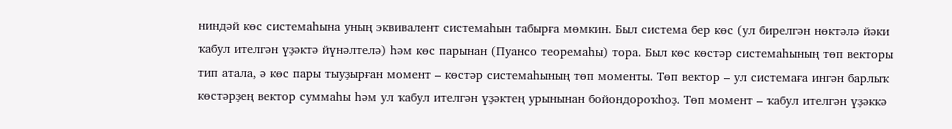ниндәй көс системаһына уның эквивалент системаһын табырға мөмкин. Был система бер көс (ул бирелгән нөктәлә йәки ҡабул ителгән үҙәктә йүнәлтелә) һәм көс парынан (Пуансо теоремаһы) тора. Был көс көстәр системаһының төп векторы тип атала, ә көс пары тыуҙырған момент – көстәр системаһының төп моменты. Төп вектор – ул системаға ингән барлыҡ көстәрҙең вектор суммаһы һәм ул ҡабул ителгән үҙәктең урынынан бойондороҡһоҙ. Төп момент – ҡабул ителгән үҙәккә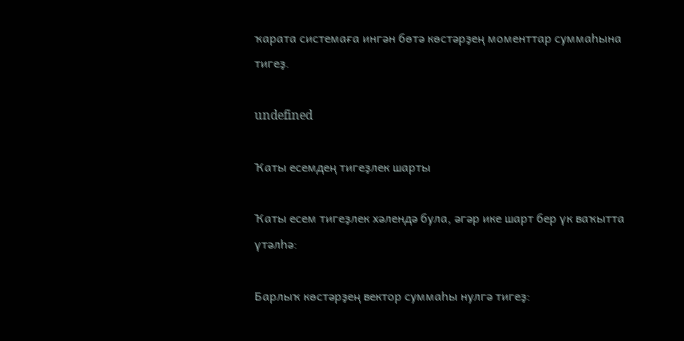ҡарата системаға ингән бөтә көстәрҙең моменттар суммаһына тигеҙ.

undefined

Ҡаты есемдең тигеҙлек шарты

Ҡаты есем тигеҙлек хәлендә була, әгәр ике шарт бер үк ваҡытта үтәлһә:

Барлыҡ көстәрҙең вектор суммаһы нулгә тигеҙ: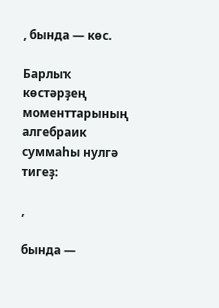, бында — көс.

Барлыҡ көстәрҙең моменттарының алгебраик суммаһы нулгә тигеҙ:

,

бында —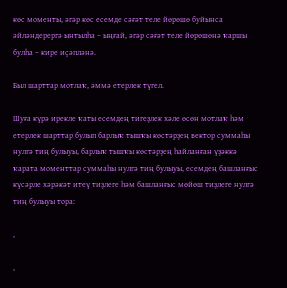көс моменты, әгәр көс есемде сәғәт теле йөрөшө буйынса әйләндерергә ынтылһа – ыңғай, әгәр сәғәт теле йөрөшөнә ҡаршы булһа – кире иҫәпләнә.

Был шарттар мотлаҡ, әммә етерлек түгел.

Шуға күрә ирекле ҡаты есемдең тигеҙлек хәле өсөн мотлаҡ һәм етерлек шарттар булып барлыҡ тышҡы көстәрҙең вектор суммаһы нулгә тиң булыуы, барлыҡ тышҡы көстәрҙең һайланған үҙәккә ҡарата моменттар суммаһы нулгә тиң булыуы, есемдең башланғыс күсәрле хәрәкәт итеү тиҙлеге һәм башланғыс мөйөш тиҙлеге нулгә тиң булыуы тора:

,

,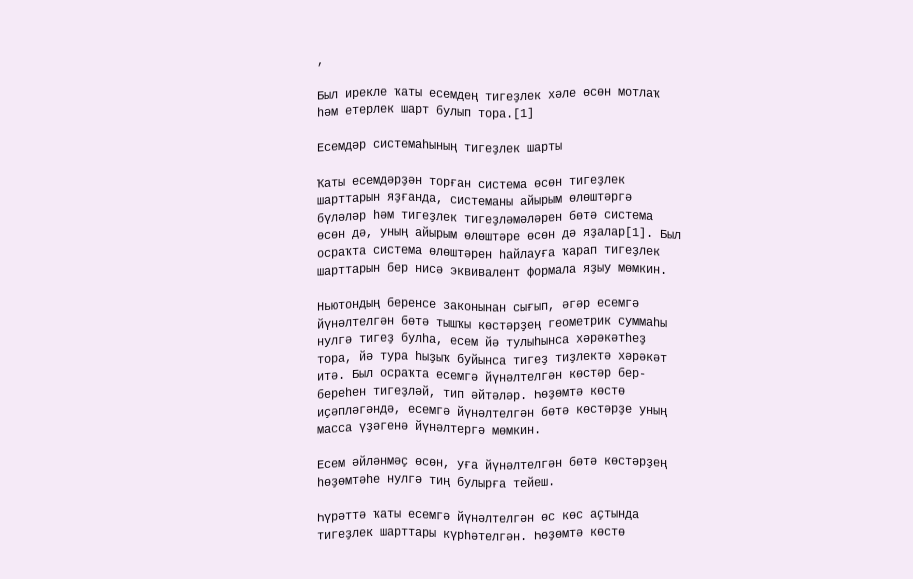,

Был ирекле ҡаты есемдең тигеҙлек хәле өсөн мотлаҡ һәм етерлек шарт булып тора.[1]

Есемдәр системаһының тигеҙлек шарты

Ҡаты есемдәрҙән торған система өсөн тигеҙлек шарттарын яҙғанда, системаны айырым өлөштәргә бүләләр һәм тигеҙлек тигеҙләмәләрен бөтә система өсөн дә, уның айырым өлөштәре өсөн дә яҙалар[1]. Был осраҡта система өлөштәрен һайлауға ҡарап тигеҙлек шарттарын бер нисә эквивалент формала яҙыу мөмкин.

Ньютондың беренсе законынан сығып, әгәр есемгә йүнәлтелгән бөтә тышҡы көстәрҙең геометрик суммаһы нулгә тигеҙ булһа, есем йә тулыһынса хәрәкәтһеҙ тора, йә тура һыҙыҡ буйынса тигеҙ тиҙлектә хәрәкәт итә. Был осраҡта есемгә йүнәлтелгән көстәр бер-береһен тигеҙләй, тип әйтәләр. Һөҙөмтә көстө иҫәпләгәндә, есемгә йүнәлтелгән бөтә көстәрҙе уның масса үҙәгенә йүнәлтергә мөмкин.

Есем әйләнмәҫ өсөн, уға йүнәлтелгән бөтә көстәрҙең һөҙөмтәһе нулгә тиң булырға тейеш.

Һүрәттә ҡаты есемгә йүнәлтелгән өс көс аҫтында тигеҙлек шарттары күрһәтелгән. Һөҙөмтә көстө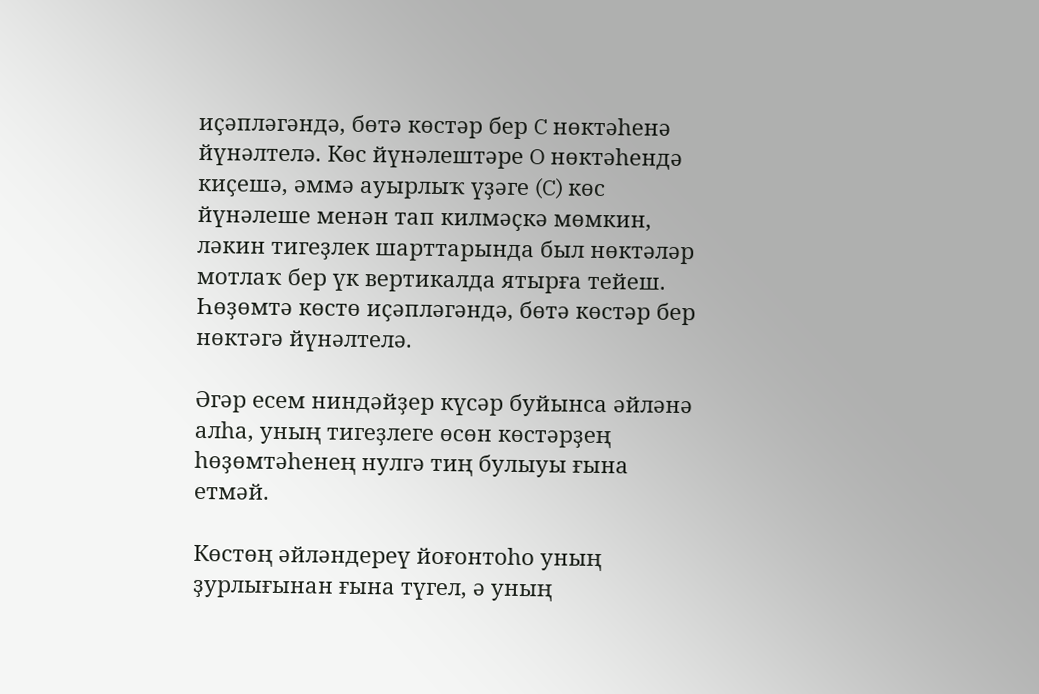иҫәпләгәндә, бөтә көстәр бер C нөктәһенә йүнәлтелә. Көс йүнәлештәре O нөктәһендә киҫешә, әммә ауырлыҡ үҙәге (C) көс йүнәлеше менән тап килмәҫкә мөмкин, ләкин тигеҙлек шарттарында был нөктәләр мотлаҡ бер үк вертикалда ятырға тейеш. Һөҙөмтә көстө иҫәпләгәндә, бөтә көстәр бер нөктәгә йүнәлтелә.

Әгәр есем ниндәйҙер күсәр буйынса әйләнә алһа, уның тигеҙлеге өсөн көстәрҙең һөҙөмтәһенең нулгә тиң булыуы ғына етмәй.

Көстөң әйләндереү йоғонтоһо уның ҙурлығынан ғына түгел, ә уның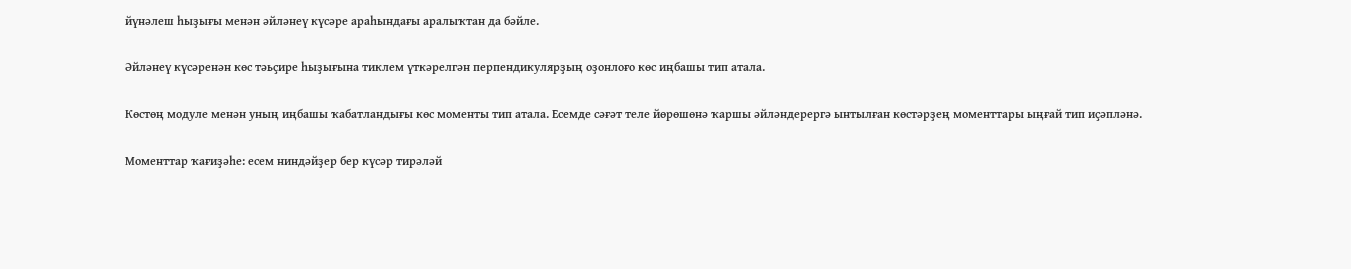йүнәлеш һыҙығы менән әйләнеү күсәре араһындағы аралыҡтан да бәйле.

Әйләнеү күсәренән көс тәьҫире һыҙығына тиклем үткәрелгән перпендикулярҙың оҙонлоғо көс иңбашы тип атала.

Көстөң модуле менән уның иңбашы ҡабатландығы көс моменты тип атала. Есемде сәғәт теле йөрөшөнә ҡаршы әйләндерергә ынтылған көстәрҙең моменттары ыңғай тип иҫәпләнә.

Моменттар ҡағиҙәһе: есем ниндәйҙер бер күсәр тирәләй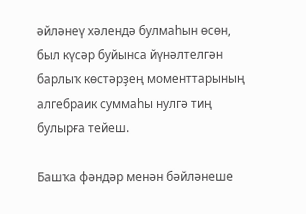әйләнеү хәлендә булмаһын өсөн, был күсәр буйынса йүнәлтелгән барлыҡ көстәрҙең моменттарының алгебраик суммаһы нулгә тиң булырға тейеш.

Башҡа фәндәр менән бәйләнеше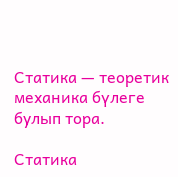Статика — теоретик механика бүлеге булып тора.

Статика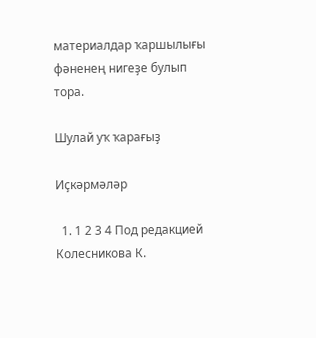материалдар ҡаршылығы фәненең нигеҙе булып тора.

Шулай уҡ ҡарағыҙ

Иҫкәрмәләр

  1. 1 2 3 4 Под редакцией Колесникова К.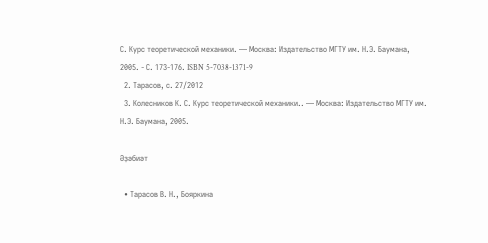С. Курс теоретической механики. — Москва: Издательство МГТУ им. Н.Э. Баумана, 2005. - С. 173-176. ISBN 5-7038-1371-9
  2. Тарасов, с. 27/2012
  3. Колесников К. С. Курс теоретической механики.. — Москва: Издательство МГТУ им. Н.Э. Баумана, 2005.

Әҙәбиәт

  • Тарасов В. Н., Бояркина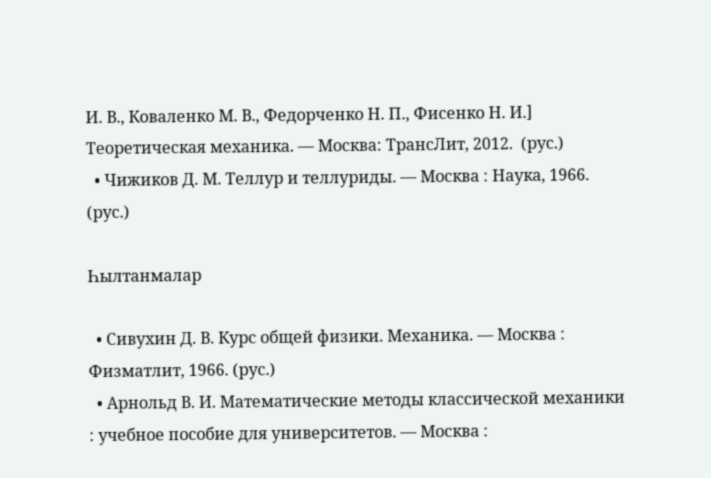И. В., Коваленко М. В., Федорченко Н. П., Фисенко Н. И.] Теоретическая механика. — Москва: ТрансЛит, 2012.  (рус.)
  • Чижиков Д. М. Теллур и теллуриды. — Москва : Наука, 1966.  (рус.)

Һылтанмалар

  • Сивухин Д. В. Курс общей физики. Механика. — Москва : Физматлит, 1966. (рус.)
  • Арнольд В. И. Математические методы классической механики : учебное пособие для университетов. — Москва :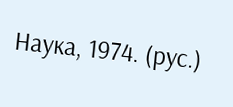Наука, 1974. (рус.)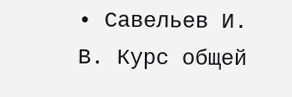• Савельев И. В. Курс общей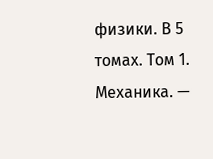физики. В 5 томах. Том 1. Механика. —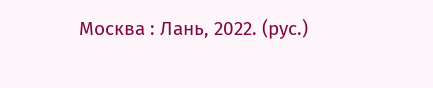Москва : Лань, 2022. (рус.)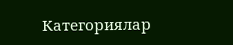Категориялар